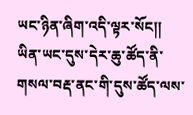ཡང་ཉིན་ཞིག་འདི་ལྟར་སོང།།
ཡིན་ཡང་དུས་དེར་ཆུ་ཚོད་ནི་གསལ་བརྡ་ནང་གི་དུས་ཚོད་ལས་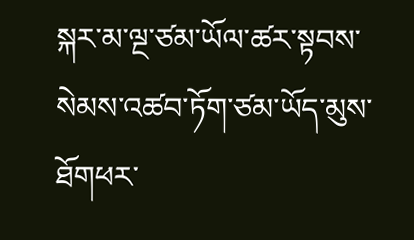སྐར་མ་ལྔ་ཙམ་ཡོལ་ཚར་སྟབས་སེམས་འཚབ་ཏོག་ཙམ་ཡོད་མུས་ཐོགཕར་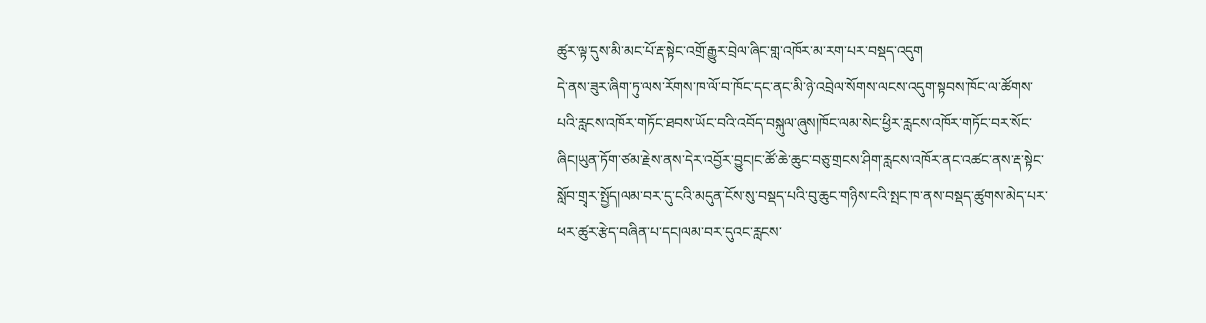ཚུར་ལྟ་དུས་མི་མང་པོ་རྡ་སྟེང་འགྲོ་རྒྱུར་བྲེལ་ཞིང་གླ་འཁོར་མ་རག་པར་བསྡད་འདུག
དེ་ནས་ཟུར་ཞིག་ཏུ་ལས་རོགས་ཁ་ལོ་བ་ཁོང་དང་ནང་མི་ཉེ་འབྲེལ་སོགས་ལངས་འདུག་སྟབས་ཁོང་ལ་ཚོགས་པའི་རླངས་འཁོར་གཏོང་ཐབས་ཡོང་བའི་འབོད་བསྐུལ་ཞུས།ཁོང་ལམ་སེང་ཕྱིར་རླངས་འཁོར་གཏོང་བར་སོང་ཞིང།ཡུན་ཏོག་ཙམ་རྗེས་ནས་དེར་འབྱོར་བྱུང།ང་ཚོ་ཆེ་ཆུང་བཅུ་གྲངས་ཤིག་རླངས་འཁོར་ནང་འཚང་ནས་རྡ་སྟེང་སློབ་གྲྭར་སྤྱོད།ལམ་བར་དུ་ངའི་མདུན་ངོས་སུ་བསྡད་པའི་བུ་ཆུང་གཉིས་ངའི་སྤང་ཁ་ནས་བསྡད་ཚུགས་མེད་པར་ཕར་ཚུར་རྩེད་བཞིན་པ་དང།ལམ་བར་དུའང་རླངས་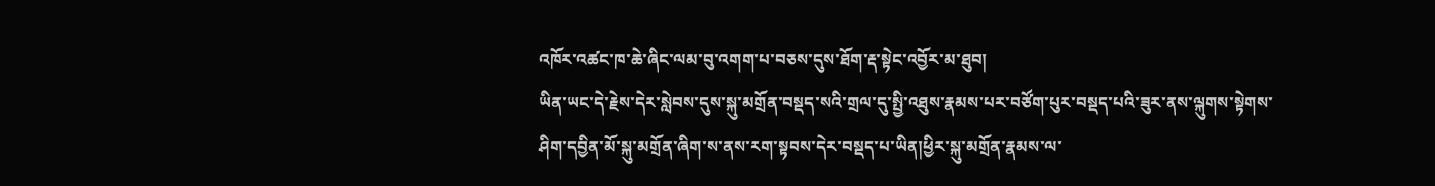འཁོར་འཚང་ཁ་ཆེ་ཞིང་ལམ་བུ་འགག་པ་བཅས་དུས་ཐོག་རྡ་སྟེང་འབྱོར་མ་ཐུབ།
ཡིན་ཡང་དེ་རྗེས་དེར་སླེབས་དུས་སྐུ་མགྲོན་བསྡད་སའི་གྲལ་དུ་སྤྱི་འཐུས་རྣམས་པར་བཙོག་པུར་བསྡད་པའི་ཟུར་ནས་ལྐུགས་སྟེགས་ཤིག་དབྱིན་མོ་སྐུ་མགྲོན་ཞིག་ས་ནས་རག་སྟབས་དེར་བསྡད་པ་ཡིན།ཕྱིར་སྐུ་མགྲོན་རྣམས་ལ་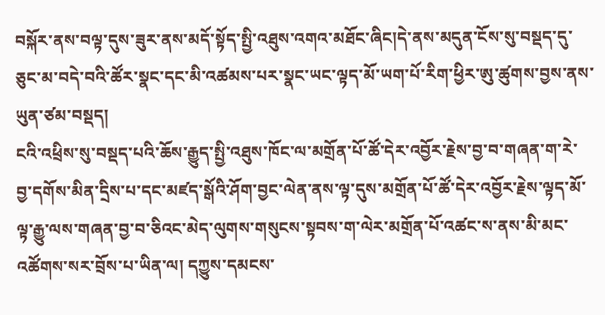བསྐོར་ནས་བལྟ་དུས་ཟུར་ནས་མདོ་སྟོད་སྤྱི་འཐུས་འགའ་མཐོང་ཞིང།དེ་ནས་མདུན་ངོས་སུ་བསྡད་དུ་ཅུང་མ་བདེ་བའི་ཚོར་སྣང་དང་མི་འཚམས་པར་སྣང་ཡང་ལྟད་མོ་ཡག་པོ་རིག་ཕྱིར་ཨུ་ཚུགས་བྱས་ནས་ཡུན་ཙམ་བསྡད།
ངའི་འཕྲིས་སུ་བསྡད་པའི་ཆོས་རྒྱུད་སྤྱི་འཐུས་ཁོང་ལ་མགྲོན་པོ་ཚོ་དེར་འབྱོར་རྗེས་བྱ་བ་གཞན་ག་རེ་བྱ་དགོས་མིན་དྲིས་པ་དང་མཛད་སྒོའི་ཤོག་བྱང་ལེན་ནས་ལྟ་དུས་མགྲོན་པོ་ཚོ་དེར་འབྱོར་རྗེས་ལྟད་མོ་ལྟ་རྒྱུ་ལས་གཞན་བྱ་བ་ཅིའང་མེད་ལུགས་གསུངས་སྟབས་ག་ལེར་མགྲོན་པོ་འཚང་ས་ནས་མི་མང་འཚོགས་སར་བྲོས་པ་ཡིན་ལ། དཀྱུས་དམངས་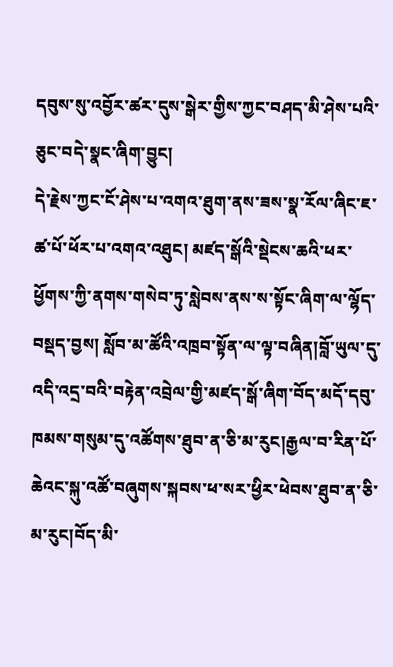དབུས་སུ་འབྱོར་ཚར་དུས་སྒེར་གྱིས་ཀྱང་བཤད་མི་ཤེས་པའི་ཅུང་བདེ་སྣང་ཞིག་བྱུང།
དེ་རྗེས་ཀྱང་ངོ་ཤེས་པ་འགའ་ཐུག་ནས་ཟས་སྣ་རོལ་ཞིང་ཇ་ཚ་པོ་ཕོར་པ་འགའ་འཐུང། མཛད་སྒོའི་སྡེངས་ཆའི་ཕར་ཕྱོགས་ཀྱི་ནགས་གསེབ་ཏུ་སླེབས་ནས་ས་སྟོང་ཞིག་ལ་ལྷོད་བསྡད་བྱས། སློབ་མ་ཚོའི་འཁྲབ་སྟོན་ལ་ལྟ་བཞིན།བློ་ཡུལ་དུ་འདི་འདྲ་བའི་བརྟེན་འབྲེལ་གྱི་མཛད་སྒོ་ཞིག་བོད་མདོ་དབུ་ཁམས་གསུམ་དུ་འཚོགས་ཐུབ་ན་ཅི་མ་རུང།རྒྱལ་བ་རིན་པོ་ཆེའང་སྐུ་འཚོ་བཞུགས་སྐབས་ཕ་སར་ཕྱིར་ཕེབས་ཐུབ་ན་ཅི་མ་རུང།བོད་མི་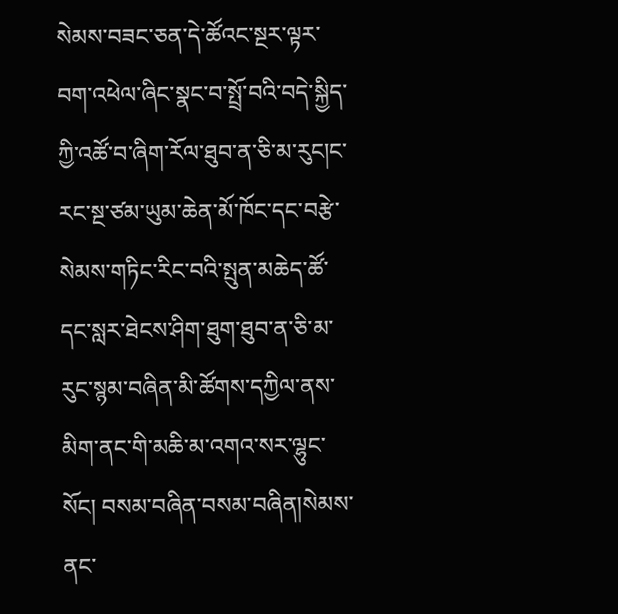སེམས་བཟང་ཅན་དེ་ཚོའང་སྔར་ལྟར་བག་འཕེལ་ཞིང་སྣང་བ་སྤྲོ་བའི་བདེ་སྐྱིད་ཀྱི་འཚོ་བ་ཞིག་རོལ་ཐུབ་ན་ཅི་མ་རུང།ང་རང་སྔ་ཙམ་ཡུམ་ཆེན་མོ་ཁོང་དང་བརྩེ་སེམས་གཏིང་རིང་བའི་སྤུན་མཆེད་ཚོ་དང་སླར་ཐེངས་ཤིག་ཐུག་ཐུབ་ན་ཅི་མ་རུང་སྙམ་བཞིན་མི་ཚོགས་དཀྱིལ་ནས་མིག་ནང་གི་མཆི་མ་འགའ་སར་ལྷུང་སོང། བསམ་བཞིན་བསམ་བཞིན།སེམས་ནང་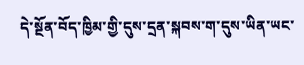དེ་སྔོན་བོད་ཁྱིམ་གྱི་དུས་དྲན་སྐབས་ག་དུས་ཡིན་ཡང་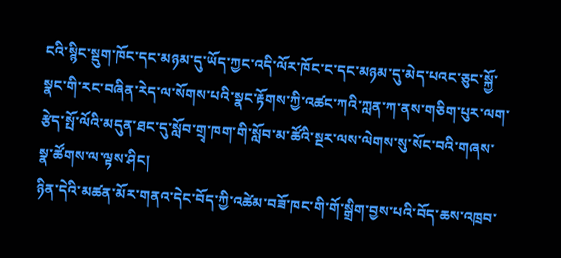ངའི་སྙིང་སྡུག་ཁོང་དང་མཉམ་དུ་ཡོད་ཀྱང་འདི་ལོར་ཁོང་ང་དང་མཉམ་དུ་མེད་པའང་ཅུང་སྐྱོ་སྣང་གི་རང་བཞིན་རེད་ལ་སོགས་པའི་སྣང་རྟོགས་ཀྱི་འཚང་ཀའི་ཀླན་ཀ་ནས་གཅིག་པུར་ལག་རྩེད་སྤོ་ལོའི་མདུན་ཐང་དུ་སློབ་གྲྭ་ཁག་གི་སློབ་མ་ཚོའི་སྔར་ལས་ལེགས་སུ་སོང་བའི་གཞས་སྣ་ཚོགས་ལ་ལྟས་ཤིང།
ཉིན་དེའི་མཚན་མོར་གནའ་དེང་བོད་ཀྱི་འཚེམ་བཟོ་ཁང་གི་གོ་སྒྲིག་བྱས་པའི་བོད་ཆས་འཁྲབ་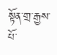སྟོན་གྲ་རྒྱས་པོ་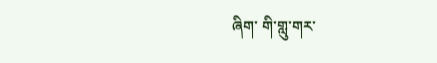ཞིག་ གི་གླུ་གར་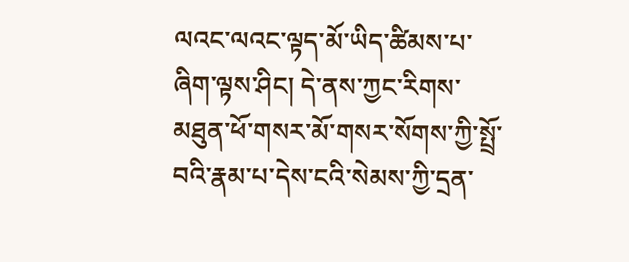ལའང་ལའང་ལྟད་མོ་ཡིད་ཚིམས་པ་ཞིག་ལྟས་ཤིང། དེ་ནས་ཀྱང་རིགས་མཐུན་ཕོ་གསར་མོ་གསར་སོགས་ཀྱི་སྤྲོ་བའི་རྣམ་པ་དེས་ངའི་སེམས་ཀྱི་དྲན་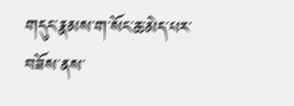གདུང་རྣམས་ག་སོང་ཆ་མེད་པར་བཟོས་ནས་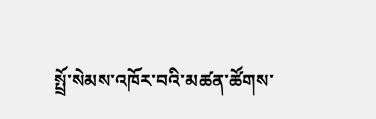སྤྲོ་སེམས་འཁོར་བའི་མཚན་ཚོགས་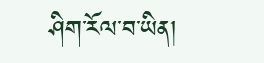ཤིག་རོལ་བ་ཡིན།